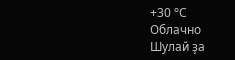+30 °С
Облачно
Шулай ҙа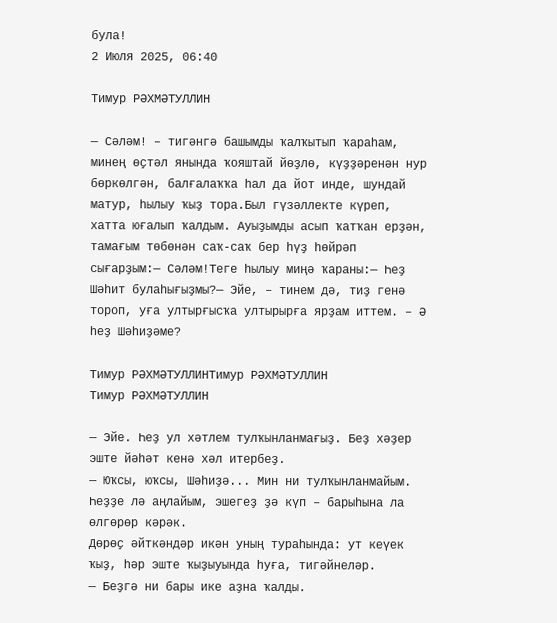була!
2 Июля 2025, 06:40

Тимур РӘХМӘТУЛЛИН

— Сәләм! – тигәнгә башымды ҡалҡытып ҡараһам, минең өҫтәл янында ҡояштай йөҙлө, күҙҙәренән нур бөркөлгән, балғалаҡҡа һал да йот инде, шундай матур, һылыу ҡыҙ тора.Был гүзәллекте күреп, хатта юғалып ҡалдым. Ауыҙымды асып ҡатҡан ерҙән, тамағым төбөнән саҡ-саҡ бер һүҙ һөйрәп сығарҙым:— Сәләм!Теге һылыу миңә ҡараны:— Һеҙ Шәһит булаһығыҙмы?— Эйе, – тинем дә, тиҙ генә тороп, уға ултырғысҡа ултырырға ярҙам иттем. – Ә һеҙ Шәһиҙәме?

Тимур РӘХМӘТУЛЛИНТимур РӘХМӘТУЛЛИН
Тимур РӘХМӘТУЛЛИН

— Эйе. Һеҙ ул хәтлем тулҡынланмағыҙ. Беҙ хәҙер эште йәһәт кенә хәл итербеҙ.
— Юҡсы, юҡсы, Шәһиҙә... Мин ни тулҡынланмайым. Һеҙҙе лә аңлайым, эшегеҙ ҙә күп – барыһына ла өлгөрөр кәрәк.
Дөрөҫ әйткәндәр икән уның тураһында: ут кеүек ҡыҙ, һәр эште ҡыҙыуында һуға, тигәйнеләр.
— Беҙгә ни бары ике аҙна ҡалды.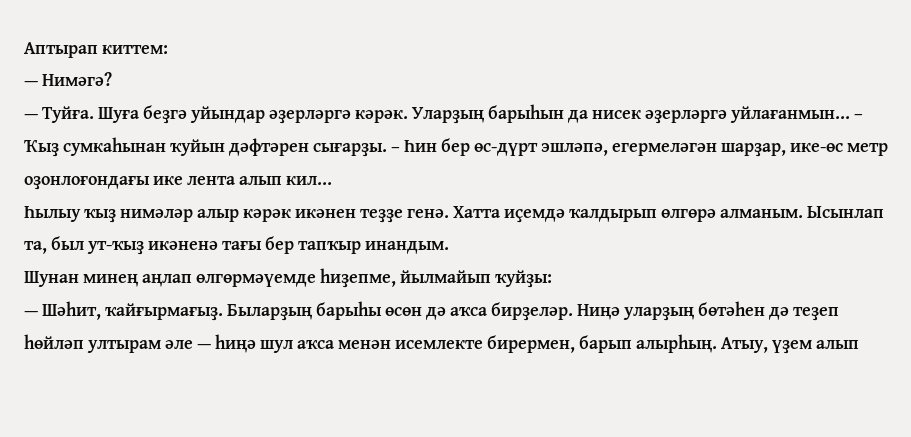Аптырап киттем:
— Нимәгә?
— Туйға. Шуға беҙгә уйындар әҙерләргә кәрәк. Уларҙың барыһын да нисек әҙерләргә уйлағанмын... – Ҡыҙ сумкаһынан ҡуйын дәфтәрен сығарҙы. – Һин бер өс-дүрт эшләпә, егермеләгән шарҙар, ике-өс метр оҙонлоғондағы ике лента алып кил...
Һылыу ҡыҙ нимәләр алыр кәрәк икәнен теҙҙе генә. Хатта иҫемдә ҡалдырып өлгөрә алманым. Ысынлап та, был ут-ҡыҙ икәненә тағы бер тапҡыр инандым.
Шунан минең аңлап өлгөрмәүемде һиҙепме, йылмайып ҡуйҙы:
— Шәһит, ҡайғырмағыҙ. Быларҙың барыһы өсөн дә аҡса бирҙеләр. Ниңә уларҙың бөтәһен дә теҙеп һөйләп ултырам әле — һиңә шул аҡса менән исемлекте бирермен, барып алырһың. Атыу, үҙем алып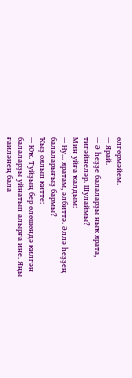өлгөрмәйем.
— Ярай.
— Ә һеҙҙе балаларҙы ныҡ ярата, тигәйнеләр. Шулаймы?
Мин уйға ҡалдым:
— Ну... яратам, әлбиттә. Әллә һеҙҙең балаларығыҙ бармы?
Ҡыҙ оялып китте:
— Юҡ. Туйҙың бер өлөшөндә килгән балаларҙы уйнатып алырға ине. Яңы ғаиләнең бала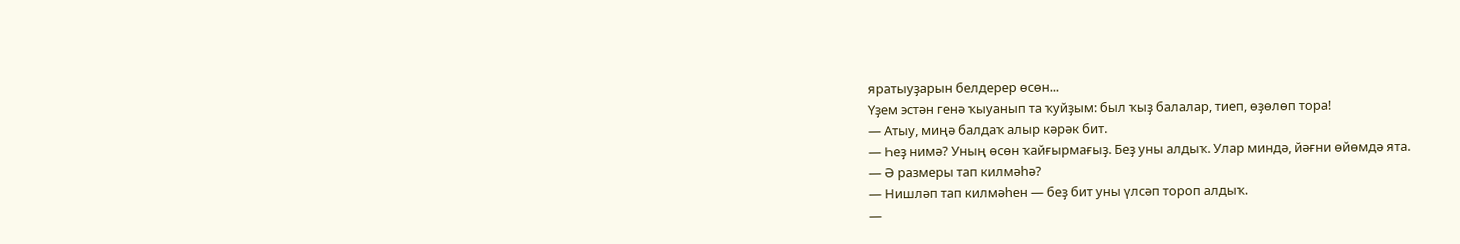яратыуҙарын белдерер өсөн...
Үҙем эстән генә ҡыуанып та ҡуйҙым: был ҡыҙ балалар, тиеп, өҙөлөп тора!
— Атыу, миңә балдаҡ алыр кәрәк бит.
— Һеҙ нимә? Уның өсөн ҡайғырмағыҙ. Беҙ уны алдыҡ. Улар миндә, йәғни өйөмдә ята.
— Ә размеры тап килмәһә?
— Нишләп тап килмәһен — беҙ бит уны үлсәп тороп алдыҡ.
—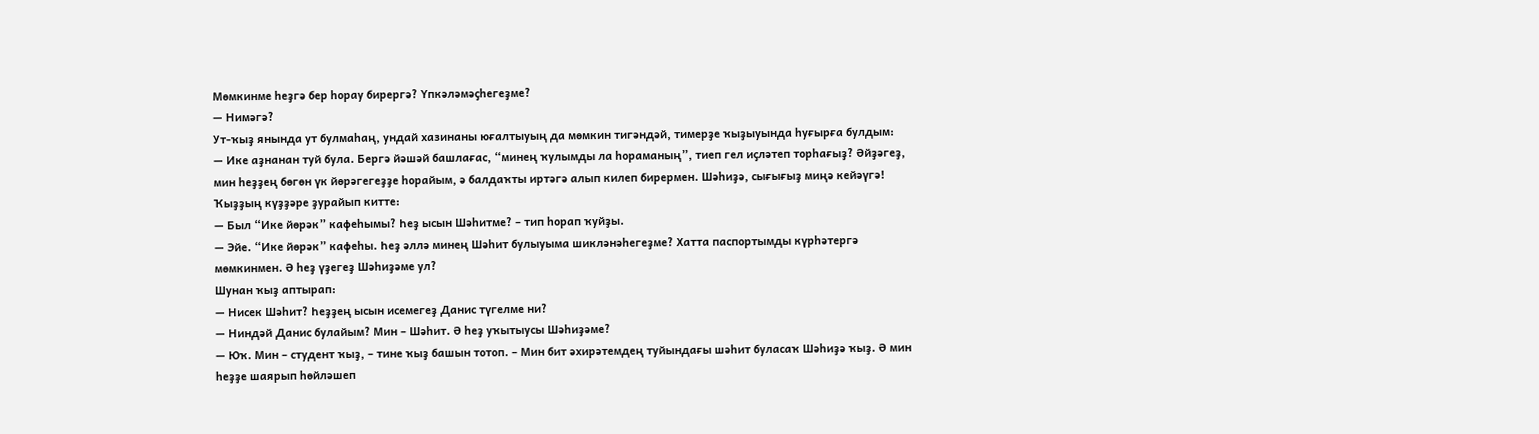Мөмкинме һеҙгә бер һорау бирергә? Үпкәләмәҫһегеҙме?
— Нимәгә?
Ут-ҡыҙ янында ут булмаһаң, ундай хазинаны юғалтыуың да мөмкин тигәндәй, тимерҙе ҡыҙыуында һуғырға булдым:
— Ике аҙнанан туй була. Бергә йәшәй башлағас, “минең ҡулымды ла һораманың”, тиеп гел иҫләтеп торһағыҙ? Әйҙәгеҙ, мин һеҙҙең бөгөн үк йөрәгегеҙҙе һорайым, ә балдаҡты иртәгә алып килеп бирермен. Шәһиҙә, сығығыҙ миңә кейәүгә!
Ҡыҙҙың күҙҙәре ҙурайып китте:
— Был “Ике йөрәк” кафеһымы? Һеҙ ысын Шәһитме? – тип һорап ҡуйҙы.
— Эйе. “Ике йөрәк” кафеһы. Һеҙ әллә минең Шәһит булыуыма шикләнәһегеҙме? Хатта паспортымды күрһәтергә мөмкинмен. Ә һеҙ үҙегеҙ Шәһиҙәме ул?
Шунан ҡыҙ аптырап:
— Нисек Шәһит? Һеҙҙең ысын исемегеҙ Данис түгелме ни?
— Ниндәй Данис булайым? Мин – Шәһит. Ә һеҙ уҡытыусы Шәһиҙәме?
— Юҡ. Мин – студент ҡыҙ, – тине ҡыҙ башын тотоп. – Мин бит әхирәтемдең туйындағы шәһит буласаҡ Шәһиҙә ҡыҙ. Ә мин һеҙҙе шаярып һөйләшеп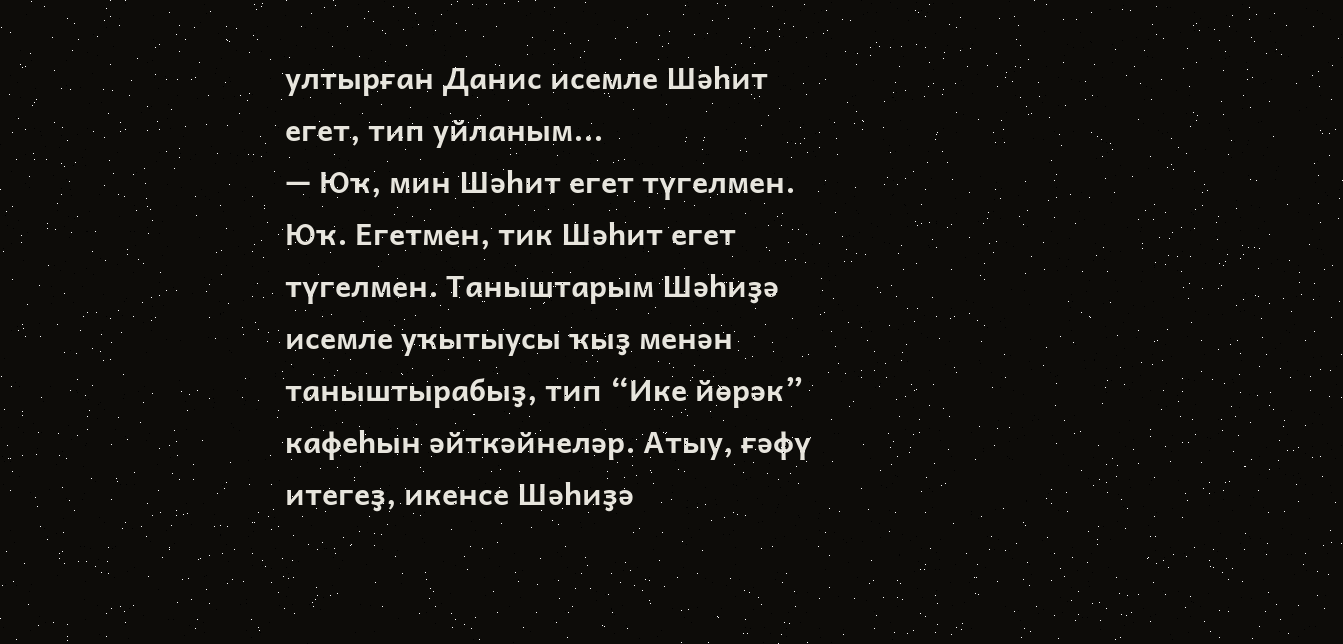ултырған Данис исемле Шәһит егет, тип уйланым...
— Юҡ, мин Шәһит егет түгелмен. Юҡ. Егетмен, тик Шәһит егет түгелмен. Таныштарым Шәһиҙә исемле уҡытыусы ҡыҙ менән таныштырабыҙ, тип “Ике йөрәк” кафеһын әйткәйнеләр. Атыу, ғәфү итегеҙ, икенсе Шәһиҙә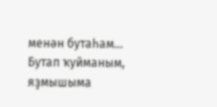менән бутаһам...
Бутап ҡуйманым, яҙмышыма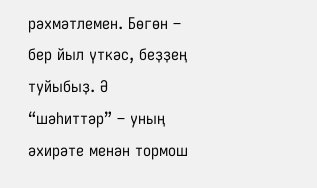рәхмәтлемен. Бөгөн – бер йыл үткәс, беҙҙең туйыбыҙ. Ә “шәһиттәр” – уның әхирәте менән тормош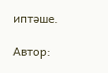иптәше.

Автор: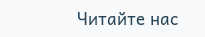Читайте нас